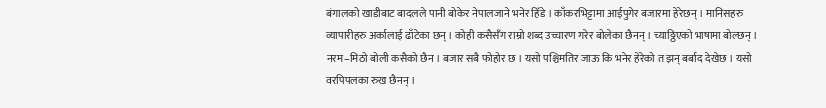बंगालको खाडीबाट बादलले पानी बोकेर नेपालजाने भनेर हिँडे । काँकरभिट्टामा आईपुगेर बजारमा हेरेछन् । मानिसहरु व्यापारीहरु अर्कालाई ढाँटेका छन् । कोही कसैसँग राम्रो शब्द उच्चारण गरेर बोलेका छैनन् । च्याठ्ठिएको भाषामा बोल्छन् । नरम–मिठो बोली कसैको छैन । बजार सबै फोहोर छ । यसो पश्चिमतिर जाऊ कि भनेर हेरेको त झन् बर्बाद देखेछ । यसो वरपिपलका रुख छैनन् ।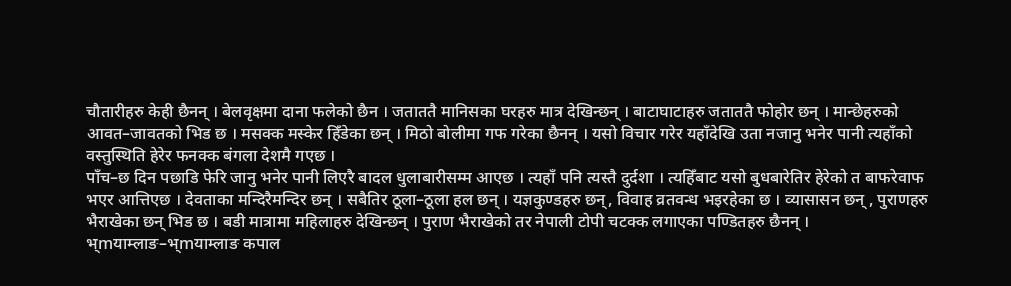चौतारीहरु केही छैनन् । बेलवृक्षमा दाना फलेको छैन । जताततै मानिसका घरहरु मात्र देखिन्छन् । बाटाघाटाहरु जताततै फोहोर छन् । मान्छेहरुको आवत–जावतको भिड छ । मसक्क मस्केर हिँडेका छन् । मिठो बोलीमा गफ गरेका छैनन् । यसो विचार गरेर यहाँदेखि उता नजानु भनेर पानी त्यहाँको वस्तुस्थिति हेरेर फनक्क बंगला देशमै गएछ ।
पाँच–छ दिन पछाडि फेरि जानु भनेर पानी लिएरै बादल धुलाबारीसम्म आएछ । त्यहाँ पनि त्यस्तै दुर्दशा । त्यहिँबाट यसो बुधबारेतिर हेरेको त बाफरेवाफ भएर आत्तिएछ । देवताका मन्दिरैमन्दिर छन् । सबैतिर ठूला–ठूला हल छन् । यज्ञकुण्डहरु छन्, विवाह व्रतवन्ध भइरहेका छ । व्यासासन छन् , पुराणहरु भैराखेका छन् भिड छ । बडी मात्रामा महिलाहरु देखिन्छन् । पुराण भैराखेको तर नेपाली टोपी चटक्क लगाएका पण्डितहरु छैनन् ।
भ्mयाम्लाङ–भ्mयाम्लाङ कपाल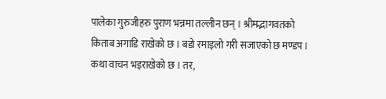पालेका गुरुजीहरु पुराण भन्नमा तल्लीन छन् । श्रीमद्भागवतको किताब अगाडि राखेको छ । बडो रमाइलो गरी सजाएको छ मण्डप । कथा वाचन भइराखेको छ । तर,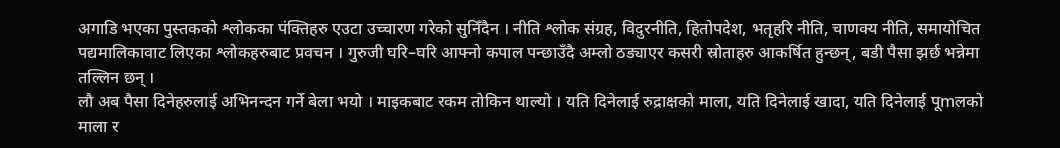अगाडि भएका पुस्तकको श्लोकका पंक्तिहरु एउटा उच्चारण गरेको सुनिँदैन । नीति श्लोक संग्रह, विदुरनीति, हितोपदेश, भतृहरि नीति, चाणक्य नीति, समायोचित पद्यमालिकावाट लिएका श्लोकहरुबाट प्रवचन । गुरुजी घरि–घरि आफ्नो कपाल पन्छाउँदै अम्लो ठड्याएर कसरी स्रोताहरु आकर्षित हुन्छन्, बडी पैसा झर्छ भन्नेमा तल्लिन छन् ।
लौ अब पैसा दिनेहरुलाई अभिनन्दन गर्ने बेला भयो । माइकबाट रकम तोकिन थाल्यो । यति दिनेलाई रुद्राक्षको माला, यति दिनेलाई खादा, यति दिनेलाई पूmलको माला र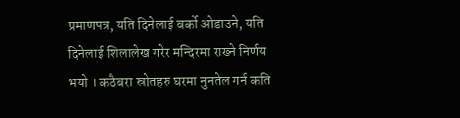प्रमाणपत्र, यति दिनेलाई बर्को ओडाउने, यति दिनेलाई शिलालेख गरेर मन्दिरमा राख्ने निर्णय भयो । कठैबरा स्रोतहरु घरमा नुनतेल गर्न कति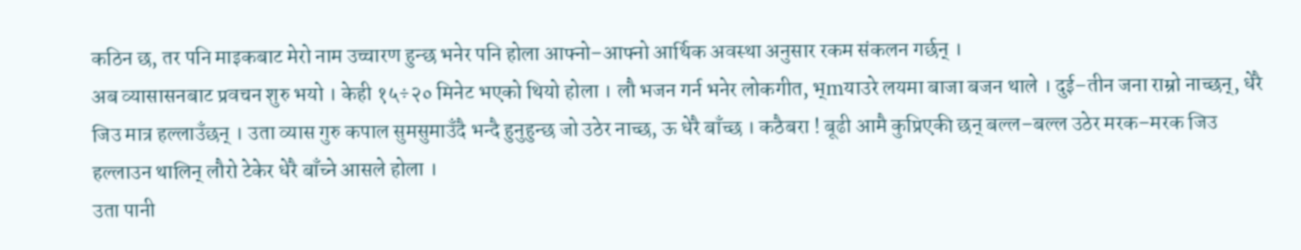कठिन छ, तर पनि माइकबाट मेरो नाम उच्चारण हुन्छ भनेर पनि होला आफ्नो–आफ्नो आर्थिक अवस्था अनुसार रकम संकलन गर्छन् ।
अब व्यासासनबाट प्रवचन शुरु भयो । केही १५÷२० मिनेट भएको थियो होला । लौ भजन गर्न भनेर लोकगीत, भ्mयाउरे लयमा बाजा बजन थाले । दुई–तीन जना राम्रो नाच्छन्, धेरै जिउ मात्र हल्लाउँछन् । उता व्यास गुरु कपाल सुमसुमाउँदै भन्दै हुनुहुन्छ जो उठेर नाच्छ, ऊ धेरै बाँच्छ । कठैबरा ! बूढी आमै कुप्रिएकी छन् बल्ल–बल्ल उठेर मरक–मरक जिउ हल्लाउन थालिन् लौरो टेकेर धेरै बाँच्ने आसले होला ।
उता पानी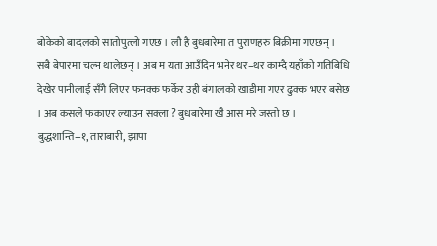बोकेको बादलको सातोपुत्लो गएछ । लौ है बुधबारेमा त पुराणहरु बिक्रीमा गएछन् । सबै बेपारमा चल्न थालेछन् । अब म यता आउँदिन भनेर थर–थर काम्दै यहाँको गतिबिधि देखेर पानीलाई सँगै लिएर फनक्क फर्केर उही बंगालको खाडीमा गएर ढुक्क भएर बसेछ । अब कसले फकाएर ल्याउन सक्ला ? बुधबारेमा खै आस मरे जस्तो छ ।
बुद्धशान्ति–१, ताराबारी, झापा